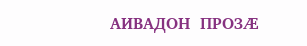АИВАДОН  ПРОЗÆ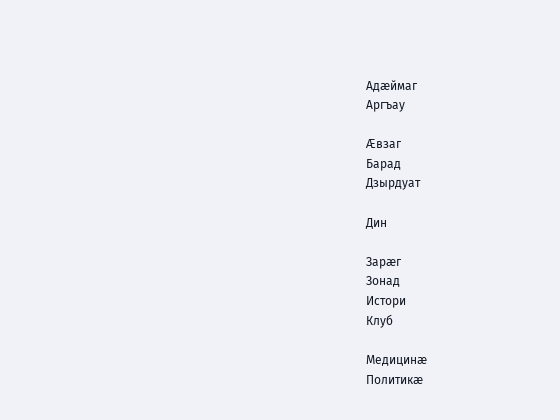Адæймаг
Аргъау

Æвзаг
Барад
Дзырдуат

Дин

Зарæг
Зонад
Истори
Клуб

Медицинæ
Политикæ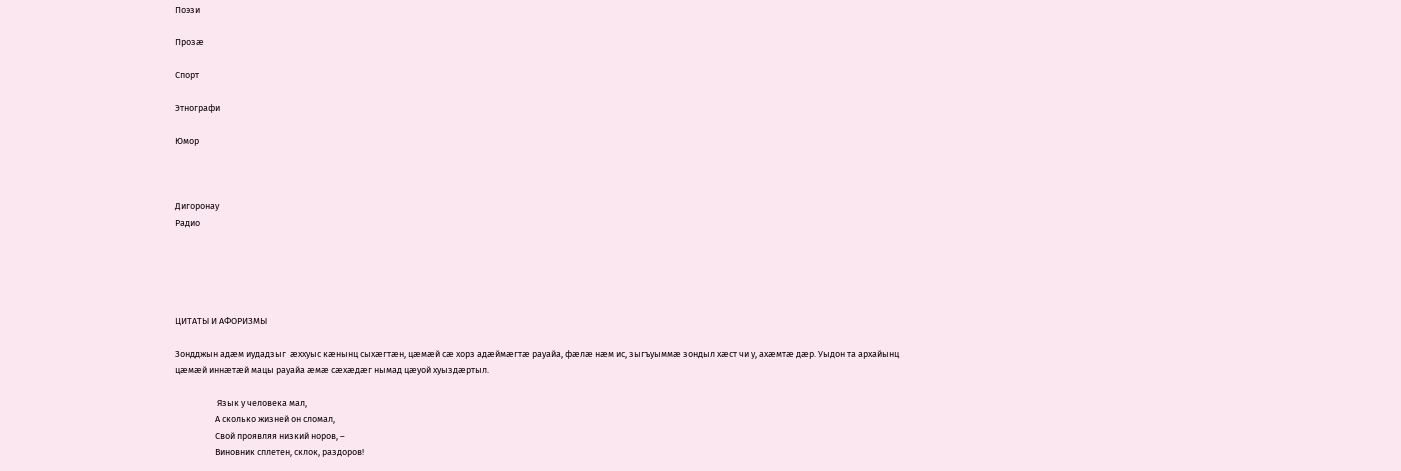Поэзи

Прозæ

Спорт

Этнографи

Юмор



Дигоронау
Радио





ЦИТАТЫ И АФОРИЗМЫ

Зондджын адæм иудадзыг  æххуыс кæнынц сыхæгтæн, цæмæй сæ хорз адæймæгтæ рауайа, фæлæ нæм ис, зыгъуыммæ зондыл хæст чи у, ахæмтæ дæр. Уыдон та архайынц цæмæй иннæтæй мацы рауайа æмæ сæхæдæг нымад цæуой хуыздæртыл.

                     Язык у человека мал,
                    А сколько жизней он сломал,
                    Свой проявляя низкий норов, –
                    Виновник сплетен, склок, раздоров!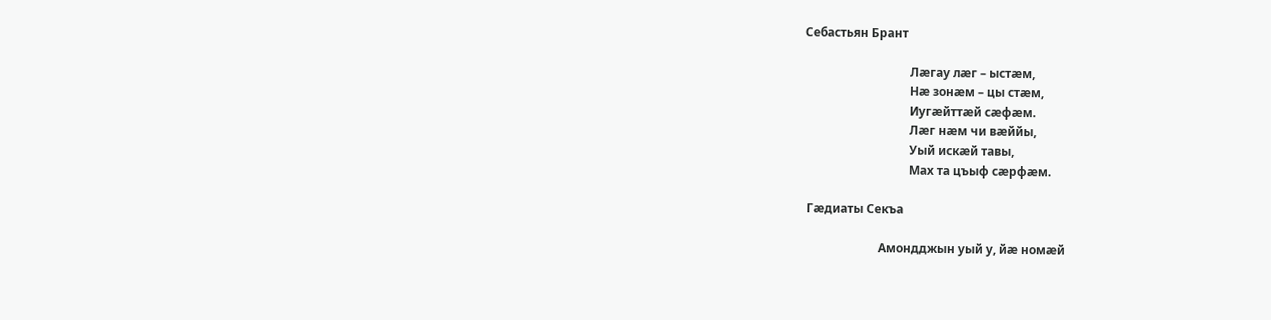Себастьян Брант

                                   Лæгау лæг – ыстæм,
                                   Нæ зонæм – цы стæм,
                                   Иугæйттæй сæфæм.
                                   Лæг нæм чи вæййы,
                                   Уый искæй тавы,
                                   Мах та цъыф сæрфæм.

 Гæдиаты Секъа

                         Амондджын уый у, йæ номæй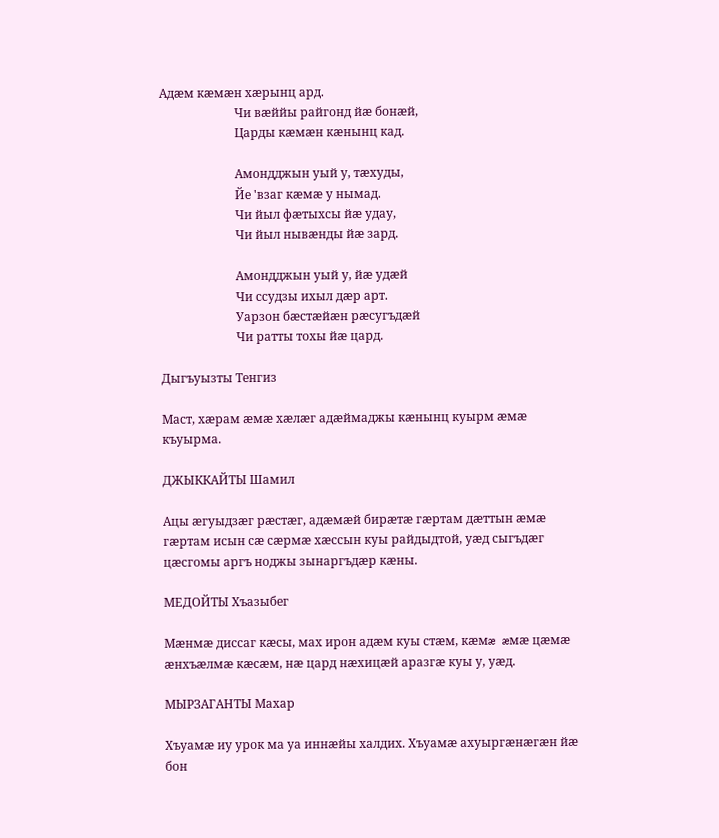Адæм кæмæн хæрынц ард.
                         Чи вæййы райгонд йæ бонæй,
                         Царды кæмæн кæнынц кад.

                         Амондджын уый у, тæхуды,
                         Йе 'взаг кæмæ у нымад.
                         Чи йыл фæтыхсы йæ удау,
                         Чи йыл нывæнды йæ зард.

                         Амондджын уый у, йæ удæй
                         Чи ссудзы ихыл дæр арт.
                         Уарзон бæстæйæн рæсугъдæй
                         Чи ратты тохы йæ цард.

Дыгъуызты Тенгиз

Маст, хæрам æмæ хæлæг адæймаджы кæнынц куырм æмæ къуырма.

ДЖЫККАЙТЫ Шамил

Ацы æгуыдзæг рæстæг, адæмæй бирæтæ гæртам дæттын æмæ гæртам исын сæ сæрмæ хæссын куы райдыдтой, уæд сыгъдæг цæсгомы аргъ ноджы зынаргъдæр кæны.

МЕДОЙТЫ Хъазыбег

Мæнмæ диссаг кæсы, мах ирон адæм куы стæм, кæмæ æмæ цæмæ æнхъæлмæ кæсæм, нæ цард нæхицæй аразгæ куы у, уæд.

МЫРЗАГАНТЫ Махар

Хъуамæ иу урок ма уа иннæйы халдих. Хъуамæ ахуыргæнæгæн йæ бон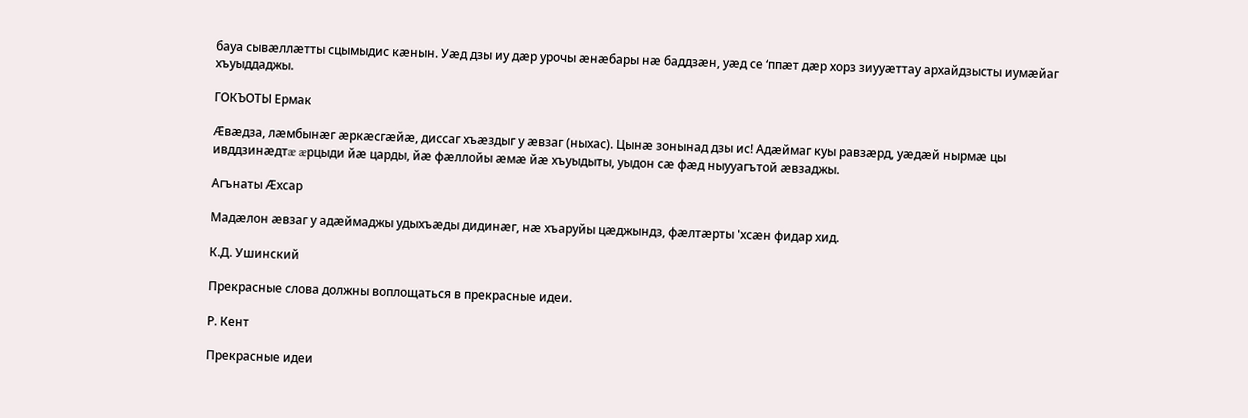бауа сывæллæтты сцымыдис кæнын. Уæд дзы иу дæр урочы æнæбары нæ баддзæн, уæд се ‘ппæт дæр хорз зиууæттау архайдзысты иумæйаг хъуыддаджы.

ГОКЪОТЫ Ермак

Æвæдза, лæмбынæг æркæсгæйæ, диссаг хъæздыг у æвзаг (ныхас). Цынæ зонынад дзы ис! Адæймаг куы равзæрд, уæдæй нырмæ цы ивддзинæдтæ æрцыди йæ царды, йæ фæллойы æмæ йæ хъуыдыты, уыдон сæ фæд ныууагътой æвзаджы.

Агънаты Æхсар

Мадæлон æвзаг у адæймаджы удыхъæды дидинæг, нæ хъаруйы цæджындз, фæлтæрты 'хсæн фидар хид.

К.Д. Ушинский

Прекрасные слова должны воплощаться в прекрасные идеи.

Р. Кент

Прекрасные идеи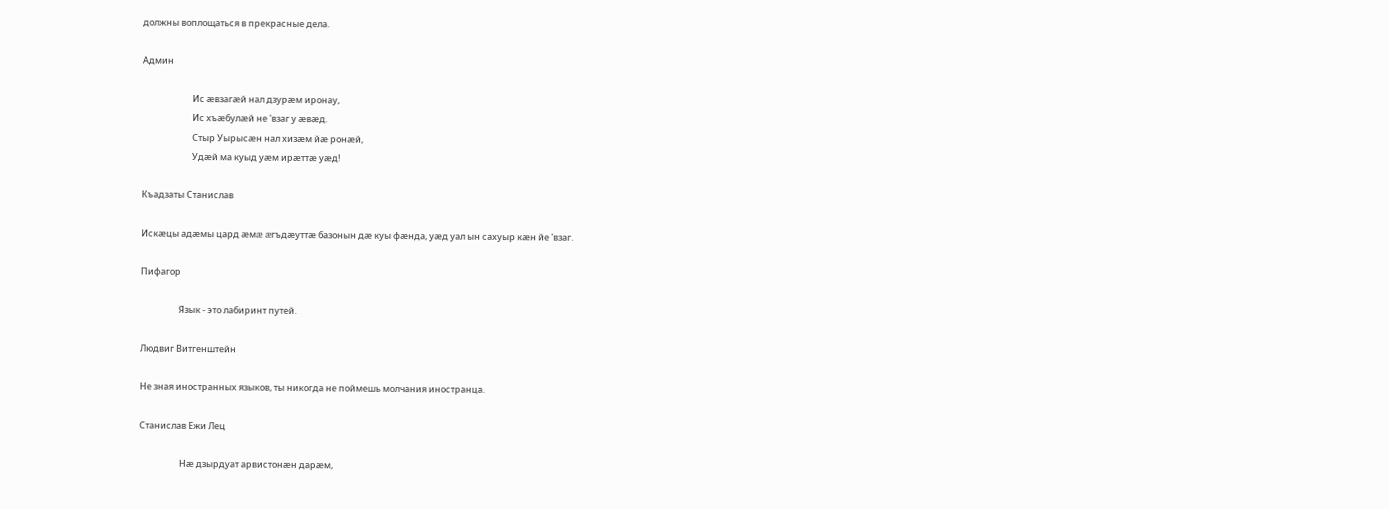должны воплощаться в прекрасные дела.

Админ

                         Ис æвзагæй нал дзурæм иронау,
                         Ис хъæбулæй не 'взаг у æвæд.
                         Стыр Уырысæн нал хизæм йæ ронæй,
                         Удæй ма куыд уæм ирæттæ уæд!

Къадзаты Станислав

Искæцы адæмы цард æмæ æгъдæуттæ базонын дæ куы фæнда, уæд уал ын сахуыр кæн йе 'взаг.

Пифагор

                   Язык - это лабиринт путей.

Людвиг Витгенштейн

Не зная иностранных языков, ты никогда не поймешь молчания иностранца.

Станислав Ежи Лец

                    Нæ дзырдуат арвистонæн дарæм,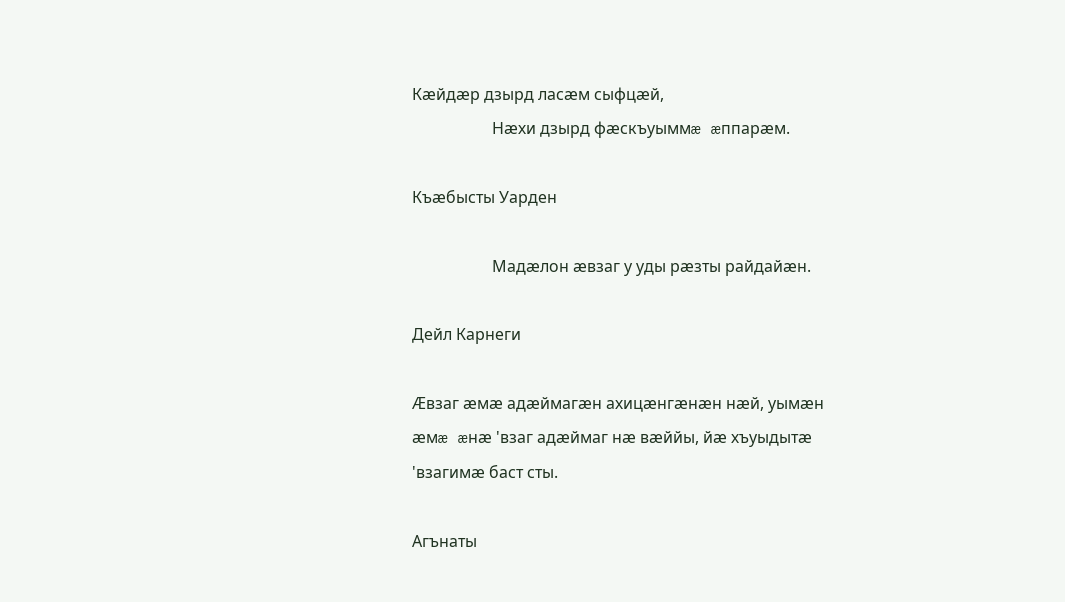Кæйдæр дзырд ласæм сыфцæй,
                    Нæхи дзырд фæскъуыммæ æппарæм.

Къæбысты Уарден

                    Мадæлон æвзаг у уды рæзты райдайæн.

Дейл Карнеги

Æвзаг æмæ адæймагæн ахицæнгæнæн нæй, уымæн æмæ æнæ 'взаг адæймаг нæ вæййы, йæ хъуыдытæ 'взагимæ баст сты.

Агънаты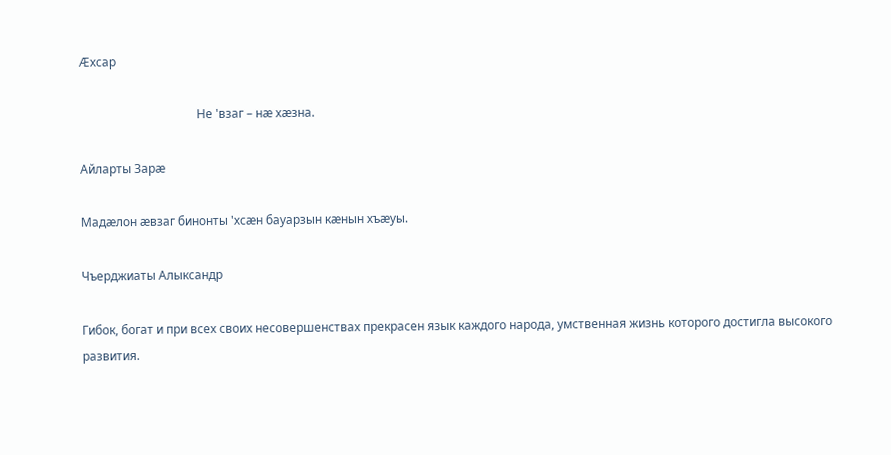Æхсар

                                       Не 'взаг – нæ хæзна.

Айларты Зарæ

Мадæлон æвзаг бинонты 'хсæн бауарзын кæнын хъæуы.

Чъерджиаты Алыксандр

Гибок, богат и при всех своих несовершенствах прекрасен язык каждого народа, умственная жизнь которого достигла высокого развития.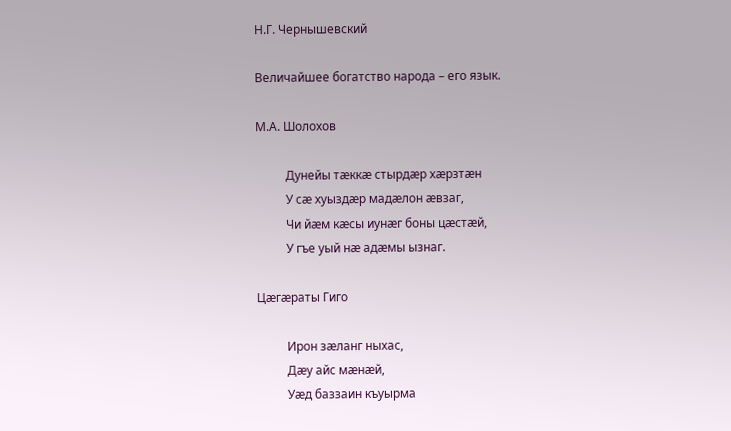Н.Г. Чернышевский

Величайшее богатство народа – его язык.

М.А. Шолохов

          Дунейы тæккæ стырдæр хæрзтæн
          У сæ хуыздæр мадæлон æвзаг,
          Чи йæм кæсы иунæг боны цæстæй,
          У гъе уый нæ адæмы ызнаг.

Цæгæраты Гиго

          Ирон зæланг ныхас,
          Дæу айс мæнæй,
          Уæд баззаин къуырма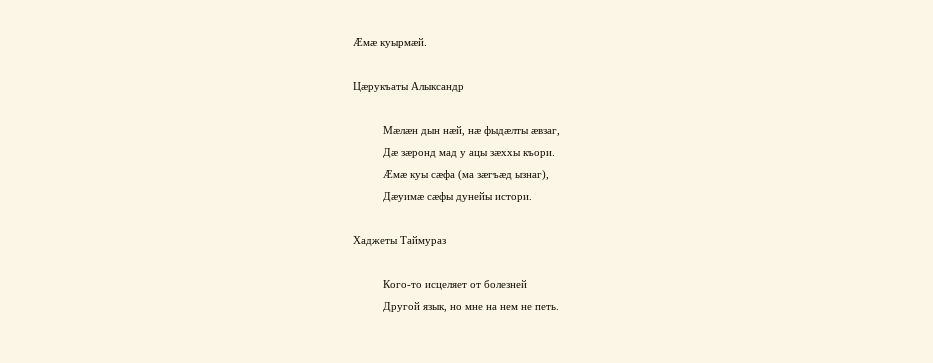Æмæ куырмæй.

Цæрукъаты Алыксандр

          Мæлæн дын нæй, нæ фыдæлты æвзаг,
          Дæ зæронд мад у ацы зæххы къори.
          Æмæ куы сæфа (ма зæгъæд ызнаг),
          Дæуимæ сæфы дунейы истори.

Хаджеты Таймураз

          Кого-то исцеляет от болезней
          Другой язык, но мне на нем не петь.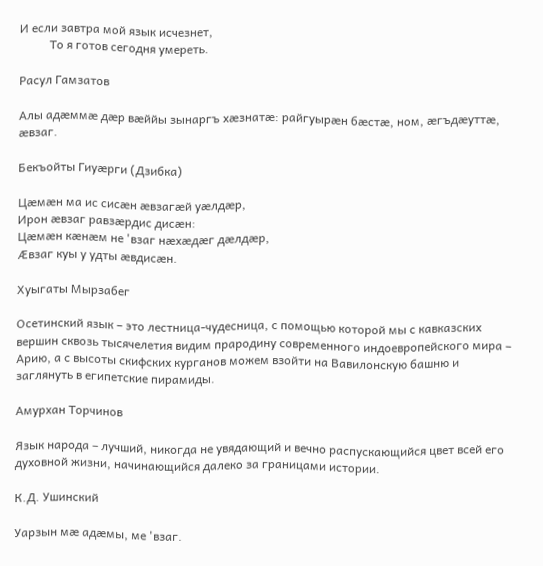И если завтра мой язык исчезнет,
          То я готов сегодня умереть.

Расул Гамзатов

Алы адæммæ дæр вæййы зынаргъ хæзнатæ: райгуырæн бæстæ, ном, æгъдæуттæ, æвзаг.

Бекъойты Гиуæрги (Дзибка)

Цæмæн ма ис сисæн æвзагæй уæлдæр,
Ирон æвзаг равзæрдис дисæн:
Цæмæн кæнæм не 'взаг нæхæдæг дæлдæр,
Æвзаг куы у удты æвдисæн.

Хуыгаты Мырзабег

Осетинский язык – это лестница-чудесница, с помощью которой мы с кавказских вершин сквозь тысячелетия видим прародину современного индоевропейского мира – Арию, а с высоты скифских курганов можем взойти на Вавилонскую башню и заглянуть в египетские пирамиды.

Амурхан Торчинов

Язык народа – лучший, никогда не увядающий и вечно распускающийся цвет всей его духовной жизни, начинающийся далеко за границами истории.

К.Д. Ушинский

Уарзын мæ адæмы, ме 'взаг.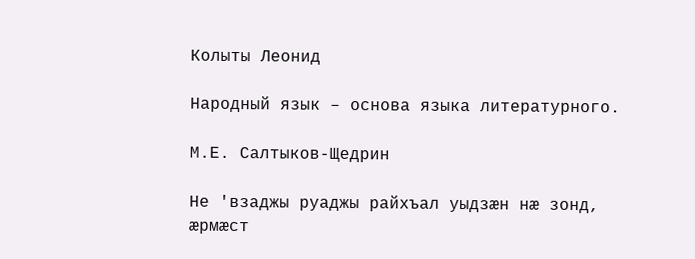Колыты Леонид

Народный язык – основа языка литературного.

М.Е. Салтыков-Щедрин

Не 'взаджы руаджы райхъал уыдзæн нæ зонд, æрмæст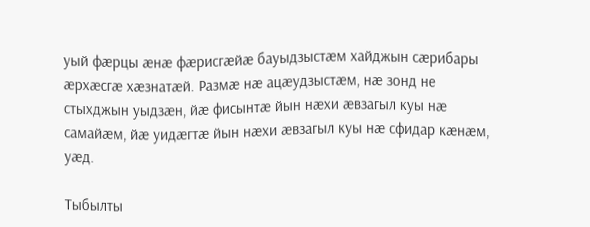уый фæрцы æнæ фæрисгæйæ бауыдзыстæм хайджын сæрибары æрхæсгæ хæзнатæй. Размæ нæ ацæудзыстæм, нæ зонд не стыхджын уыдзæн, йæ фисынтæ йын нæхи æвзагыл куы нæ самайæм, йæ уидæгтæ йын нæхи æвзагыл куы нæ сфидар кæнæм, уæд.

Тыбылты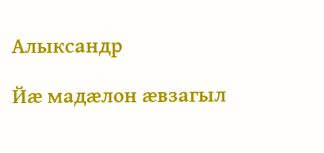Алыксандр

Йæ мадæлон æвзагыл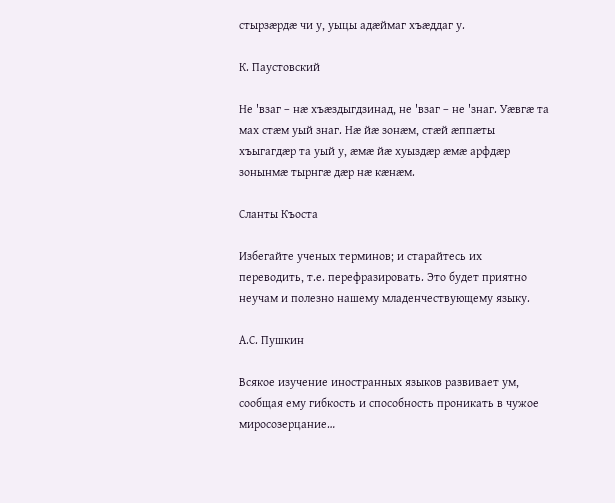стырзæрдæ чи у, уыцы адæймаг хъæддаг у.

К. Паустовский

Не 'взаг – нæ хъæздыгдзинад, не 'взаг – не 'знаг. Уæвгæ та мах стæм уый знаг. Нæ йæ зонæм, стæй æппæты хъыгагдæр та уый у, æмæ йæ хуыздæр æмæ арфдæр зонынмæ тырнгæ дæр нæ кæнæм.

Сланты Къоста

Избегайте ученых терминов; и старайтесь их переводить, т.е. перефразировать. Это будет приятно неучам и полезно нашему младенчествующему языку.

А.С. Пушкин

Всякое изучение иностранных языков развивает ум, сообщая ему гибкость и способность проникать в чужое миросозерцание…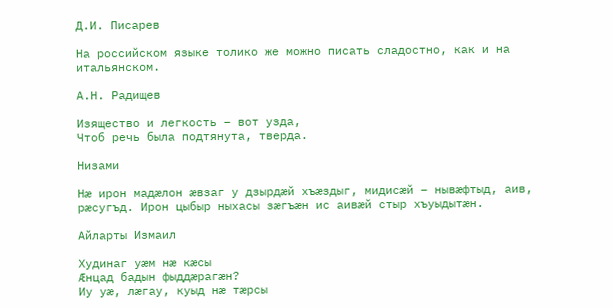Д.И. Писарев

На российском языке толико же можно писать сладостно, как и на итальянском.

А.Н. Радищев

Изящество и легкость – вот узда,
Чтоб речь была подтянута, тверда.

Низами

Нæ ирон мадæлон æвзаг у дзырдæй хъæздыг, мидисæй – нывæфтыд, аив, рæсугъд. Ирон цыбыр ныхасы зæгъæн ис аивæй стыр хъуыдытæн.

Айларты Измаил

Худинаг уæм нæ кæсы
Æнцад бадын фыддæрагæн?
Иу уæ, лæгау, куыд нæ тæрсы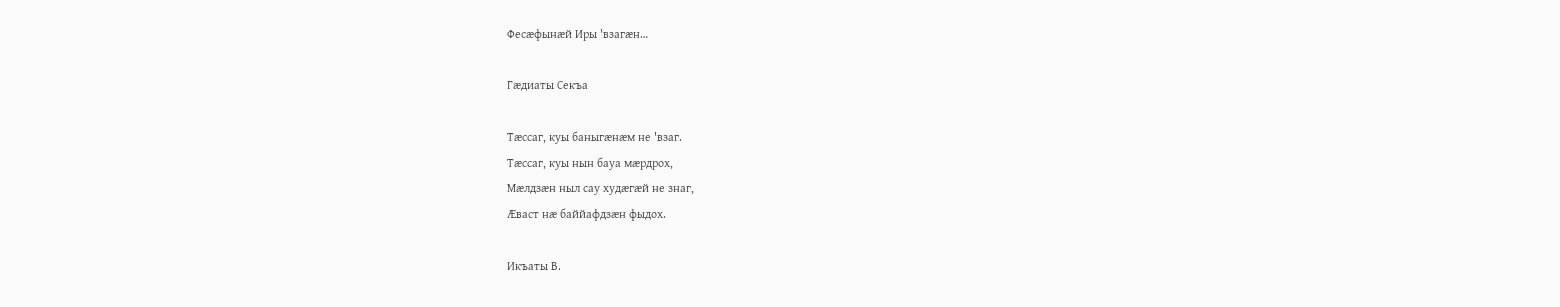Фесæфынæй Иры 'взагæн…

Гæдиаты Секъа

Тæссаг, куы баныгæнæм не 'взаг.
Тæссаг, куы нын бауа мæрдрох,
Мæлдзæн ныл сау худæгæй не знаг,
Æваст нæ баййафдзæн фыдох.

Икъаты В.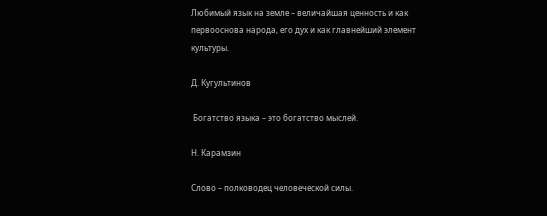Любимый язык на земле – величайшая ценность и как первооснова народа, его дух и как главнейший элемент культуры.

Д. Кугультинов

 Богатство языка – это богатство мыслей.

Н. Карамзин

Слово – полководец человеческой силы.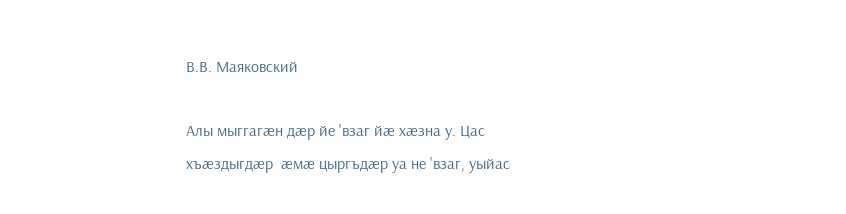В.В. Маяковский

Алы мыггагæн дæр йе 'взаг йæ хæзна у. Цас хъæздыгдæр  æмæ цыргъдæр уа не 'взаг, уыйас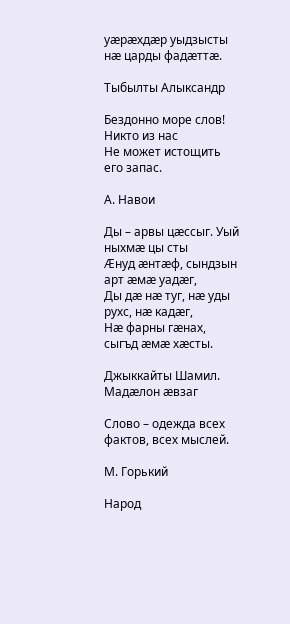уæрæхдæр уыдзысты нæ царды фадæттæ.

Тыбылты Алыксандр

Бездонно море слов! Никто из нас
Не может истощить его запас.

А. Навои

Ды – арвы цæссыг. Уый ныхмæ цы сты
Æнуд æнтæф, сындзын арт æмæ уадæг,
Ды дæ нæ туг, нæ уды рухс, нæ кадæг,
Нæ фарны гæнах, сыгъд æмæ хæсты.

Джыккайты Шамил. Мадæлон æвзаг

Слово – одежда всех фактов, всех мыслей.

М. Горький

Народ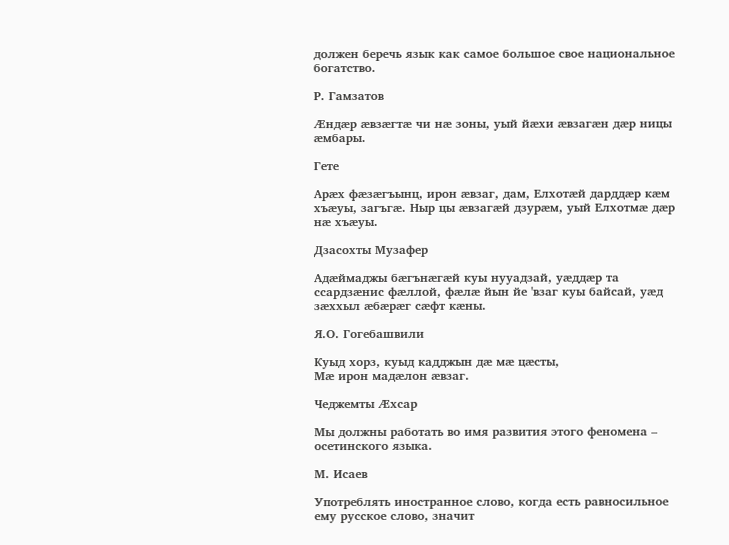должен беречь язык как самое большое свое национальное богатство.

Р. Гамзатов

Æндæр æвзæгтæ чи нæ зоны, уый йæхи æвзагæн дæр ницы æмбары.

Гете

Арæх фæзæгъынц, ирон æвзаг, дам, Елхотæй дарддæр кæм хъæуы, загъгæ. Ныр цы æвзагæй дзурæм, уый Елхотмæ дæр нæ хъæуы.

Дзасохты Музафер

Адæймаджы бæгънæгæй куы нууадзай, уæддæр та ссардзæнис фæллой, фæлæ йын йе 'взаг куы байсай, уæд зæххыл æбæрæг сæфт кæны.

Я.О. Гогебашвили

Куыд хорз, куыд кадджын дæ мæ цæсты,
Мæ ирон мадæлон æвзаг.

Чеджемты Æхсар

Мы должны работать во имя развития этого феномена – осетинского языка.

М. Исаев

Употреблять иностранное слово, когда есть равносильное ему русское слово, значит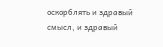оскорблять и здравый смысл, и здравый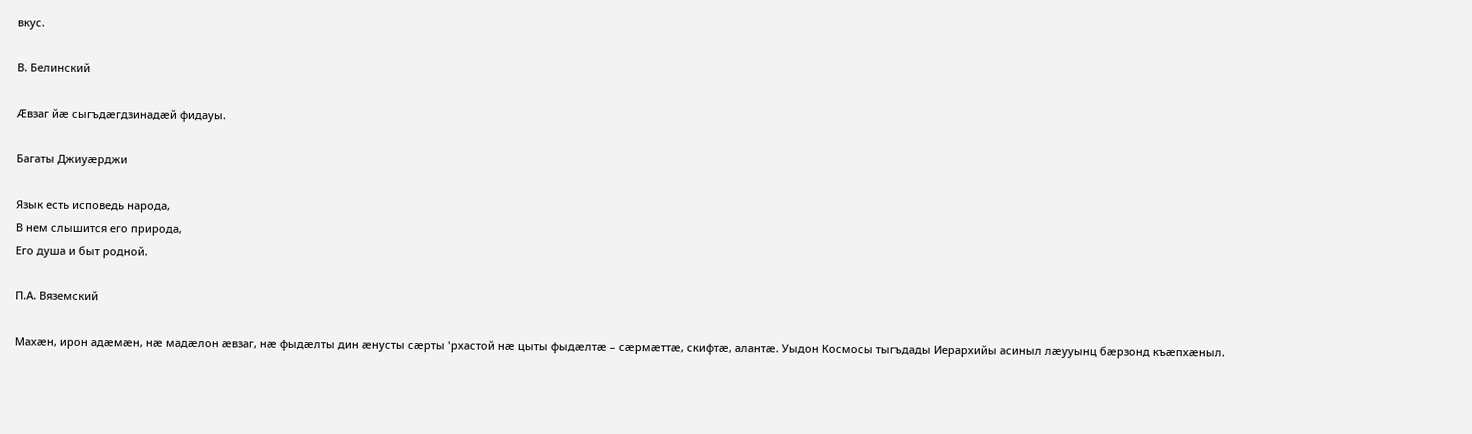вкус.

В. Белинский

Æвзаг йæ сыгъдæгдзинадæй фидауы.

Багаты Джиуæрджи

Язык есть исповедь народа,
В нем слышится его природа,
Его душа и быт родной.

П.А. Вяземский

Махæн, ирон адæмæн, нæ мадæлон æвзаг, нæ фыдæлты дин æнусты сæрты 'рхастой нæ цыты фыдæлтæ – сæрмæттæ, скифтæ, алантæ. Уыдон Космосы тыгъдады Иерархийы асиныл лæууынц бæрзонд къæпхæныл.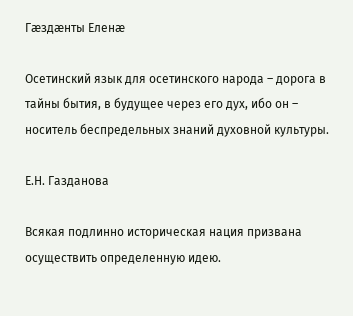Гæздæнты Еленæ

Осетинский язык для осетинского народа – дорога в тайны бытия, в будущее через его дух, ибо он – носитель беспредельных знаний духовной культуры.

Е.Н. Газданова

Всякая подлинно историческая нация призвана осуществить определенную идею.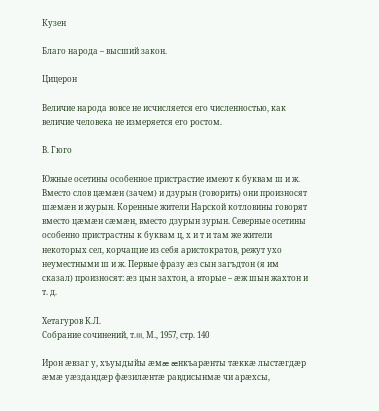Кузен

Благо народа – высший закон.

Цицерон

Величие народа вовсе не исчисляется его численностью, как величие человека не измеряется его ростом.

В. Гюго

Южные осетины особенное пристрастие имеют к буквам ш и ж. Вместо слов цæмæн (зачем) и дзурын (говорить) они произносят шæмæн и журын. Коренные жители Нарской котловины говорят вместо цæмæн сæмæн, вместо дзурын зурын. Северные осетины особенно пристрастны к буквам ц, х и т и там же жители некоторых сел, корчащие из себя аристократов, режут ухо неуместными ш и ж. Первые фразу æз сын загъдтон (я им сказал) произносят: æз цын захтон, а вторые – æж шын жахтон и т. д.

Хетагуров К.Л.
Собрание сочинений, т.III, М., 1957, стр. 140

Ирон æвзаг у, хъуыдыйы æмæ æнкъарæнты тæккæ лыстæгдæр æмæ уæздандæр фæзилæнтæ равдисынмæ чи арæхсы,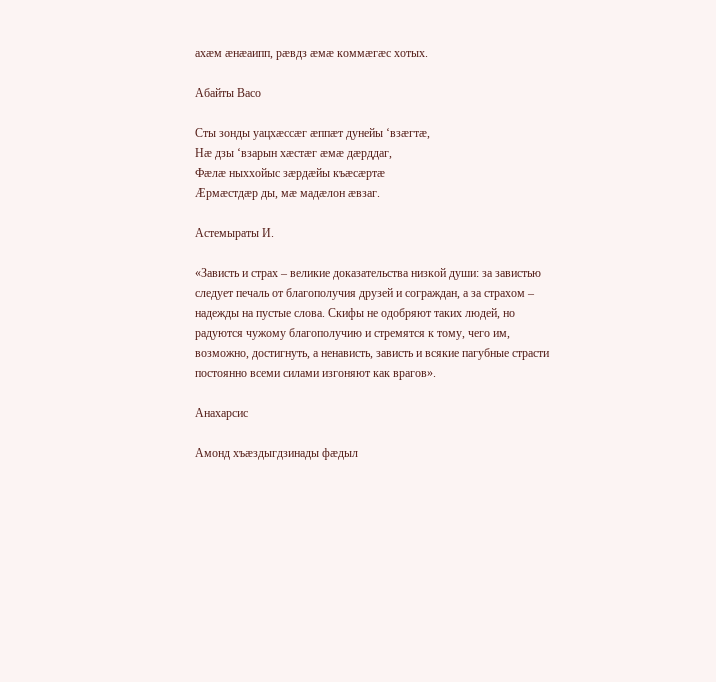ахæм æнæаипп, рæвдз æмæ коммæгæс хотых.

Абайты Васо

Сты зонды уацхæссæг æппæт дунейы ‘взæгтæ,
Нæ дзы ‘взарын хæстæг æмæ дæрддаг,
Фæлæ ныххойыс зæрдæйы къæсæртæ
Æрмæстдæр ды, мæ мадæлон æвзаг.

Астемыраты И.

«Зависть и страх – великие доказательства низкой души: за завистью следует печаль от благополучия друзей и сограждан, а за страхом – надежды на пустые слова. Скифы не одобряют таких людей, но радуются чужому благополучию и стремятся к тому, чего им, возможно, достигнуть, а ненависть, зависть и всякие пагубные страсти постоянно всеми силами изгоняют как врагов».

Анахарсис

Амонд хъæздыгдзинады фæдыл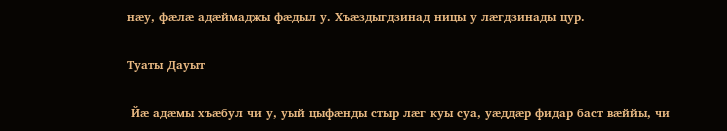нæу, фæлæ адæймаджы фæдыл у. Хъæздыгдзинад ницы у лæгдзинады цур.

Туаты Дауыт

 Йæ адæмы хъæбул чи у, уый цыфæнды стыр лæг куы суа, уæддæр фидар баст вæййы, чи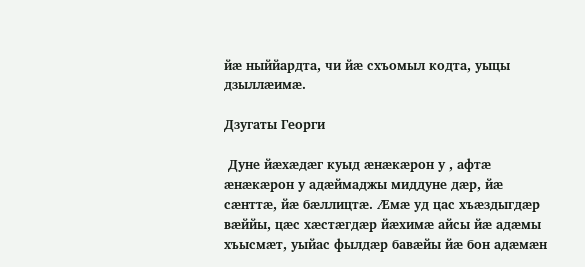йæ ныййардта, чи йæ схъомыл кодта, уыцы дзыллæимæ.

Дзугаты Георги

 Дуне йæхæдæг куыд æнæкæрон у , афтæ æнæкæрон у адæймаджы миддуне дæр, йæ сæнттæ, йæ бæллицтæ. Æмæ уд цас хъæздыгдæр вæййы, цæс хæстæгдæр йæхимæ айсы йæ адæмы хъысмæт, уыйас фылдæр бавæйы йæ бон адæмæн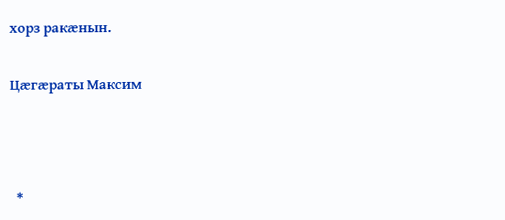хорз ракæнын.

Цæгæраты Максим



  *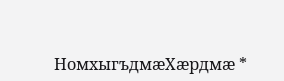НомхыгъдмæХæрдмæ *